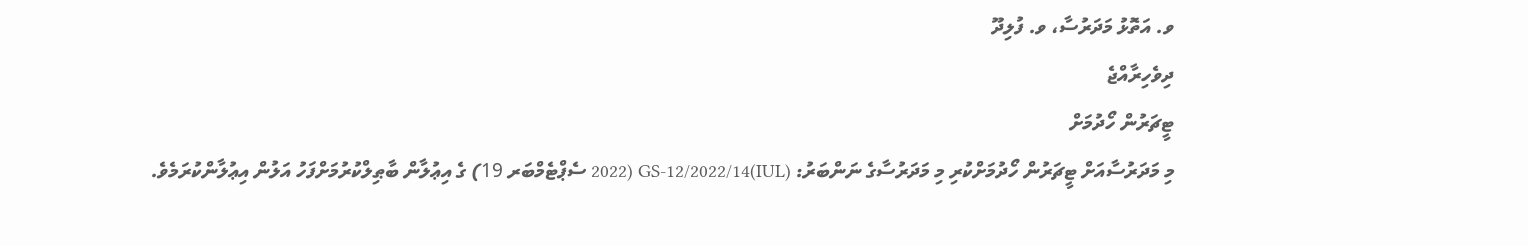ވ. އަތޮޅު މަދަރުސާ، ވ. ފުލިދޫ
ދިވެހިރާއްޖެ
ޓީޗަރުން ހޯދުމަށް
މި މަދަރުސާއަށް ޓީޗަރުން ހޯދުމަށްކުރި މި މަދަރުސާގެ ނަންބަރު: (IUL)GS-12/2022/14 (2022 ސެޕްޓެމްބަރ 19) ގެ އިޢުލާން ބާޠިލްކުރުމަށްފަހު އަލުން އިޢުލާންކުރަމެވެ.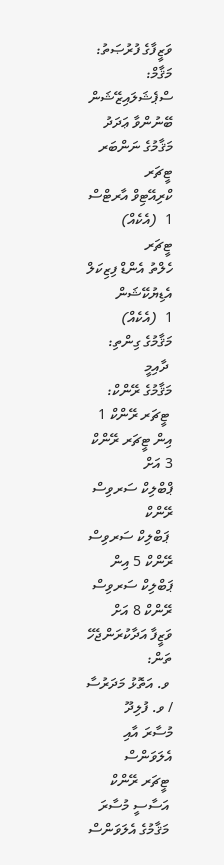ވަޒީފާގެ ފުރުޞަތު:
މަޤާމް:
ސްޕެޝަލައިޒޭޝަން
ބޭނުންވާ ޢަދަދު
މަޤާމުގެ ނަންބަރ
ޓީޗަރ
ކްރިއޭޓިވް އާރޓްސް
1  (އެކެއް)
ޓީޗަރ
ހެލްތު އެންޑް ފިޒިކަލް އެޑިޔުކޭޝަން
1  (އެކެއް)
މަޤާމުގެ ގިންތި:
 ދާއިމީ
މަޤާމުގެ ރޭންކް:
 ޓީޗަރ ރޭންކް 1 އިން ޓީޗަރ ރޭންކް 3 އަށް
ޕްބްލިކް ސަރވިސް ރޭންކް
 ޕަބްލިކް ސަރވިސް ރޭންކް 5 އިން ޕަބްލިކް ސަރވިސް ރޭންކް 8 އަށް
ވަޒީފާ އަދާކުރަންޖެހޭ ތަން:
 ވ. އަތޮޅު މަދަރުސާ / ވ. ފުލިދޫ
މުސާރަ އާއި އެލަވަންސް
 ޓީޗަރ ރޭންކް
 އަސާސީ މުސާރަ
 މަޤާމުގެ އެލަވަންސް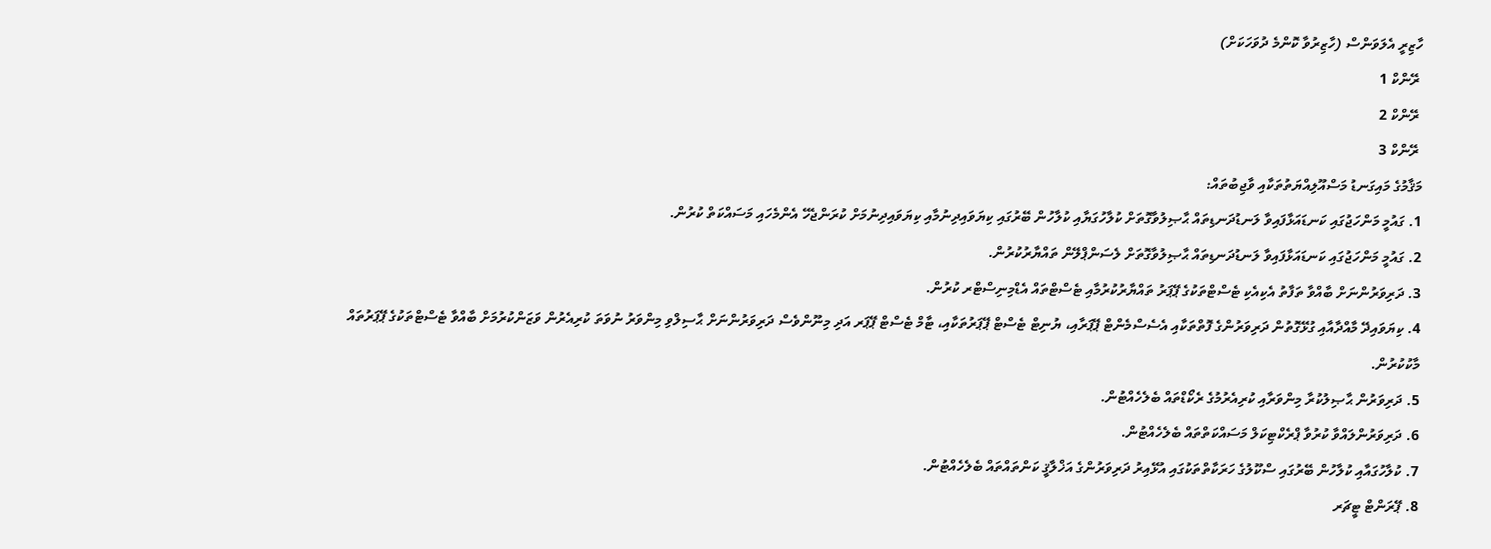ހާޒިރީ އެލަވަންސް (ހާޒިރުވާ ކޮންމެ ދުވަހަކަށް)
 ރޭންކް 1
 ރޭންކް 2
 ރޭންކް 3
މަޤާމުގެ މައިގަނޑު މަސްއޫލިއްޔަތުތަކާއި ވާޖިބުތައް:
1. ގައުމީ މަންހަޖުގައި ކަނޑައަޅާފައިވާ ލަނޑުދަނޑިތައް ޙާޞިލުވާގޮތަށް ކުލާހުގަޔާއި ކުލާހުން ބޭރުގައި ކިޔަވައިދިނުމާއި ކިޔަވައިދިނުމަށް ކުރަންޖެހޭ އެންމެހައި މަސައްކަތް ކުރުން.
2. ގައުމީ މަންހަޖުގައި ކަނޑައަޅާފައިވާ ލަނޑުދަނޑިތައް ޙާޞިލުވާގޮތަށް ލެސަންޕްލޭން ތައްޔާރުކުރުން.
3. ދަރިވަރުންނަށް ބާއްވާ ތަފާތު އެކިއެކި ޓެސްޓްތަކުގެ ޕޭޕަރު ތައްޔާރުކުރުމާއި ޓެސްޓްތައް އެޑްމިނިސްޓްރ ކުރުން.
4. ކިޔަވައިދޭ މާއްދާއާއި ގުޅޭގޮތުން ދަރިވަރުންގެ ފޮތްތަކާއި އެސެސްމެންޓް ޕޭޕަރާއި، ޔުނިޓް ޓެސްޓް ޕޭޕަރުތަކާއި، ޓާމް ޓެސްޓް ޕޭޕަރ އަދި މިނޫންވެސް ދަރިވަރުންނަށް ޙާސިލްވި މިންވަރު ނުވަތަ ކުރިއެރުން ވަޒަންކުރުމަށް ބާއްވާ ޓެސްޓްތަކުގެ ޕޭޕަރުތައް މާކުކުރުން.
5. ދަރިވަރުން ޙާޞިލުކުރާ މިންވަރާއި ކުރިއެރުމުގެ ރެކޯޑްތައް ބެލެހެއްޓުން.
6. ދަރިވަރުންލައްވާ ކުރުވާ ޕްރެކްޓިކަލް މަސައްކަތްތައް ބެލެހެއްޓުން.
7. ކުލާހުގައާއި ކުލާހުން ބޭރުގައި ސްކޫލުގެ ހަރަކާތްތަކުގައި އުޅޭއިރު ދަރިވަރުންގެ އަޚްލާޤީ ކަންތައްތައް ބެލެހެއްޓުން.
8. ޕޭރަންޓް ޓީޗަރ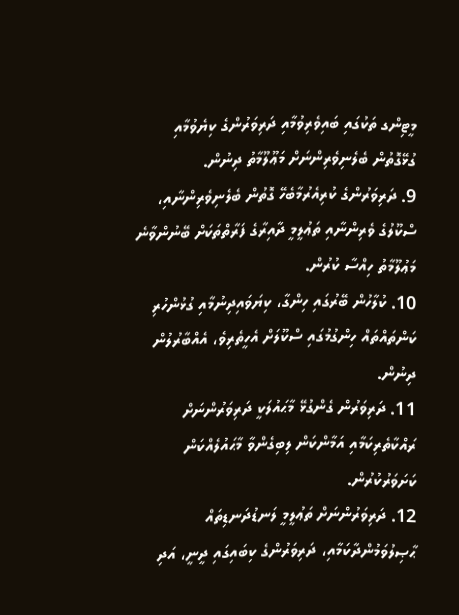މީޓިންގ ތަކުގައި ބައިވެރިވުމާއި ދަރިވަރުންގެ ކިޔެވުމާއި ގުޅޭގޮތުން ބެލެނިވެރިންނަށް މަޢޫލޫމާތު ދިނުން.
9. ދަރިވަރުންގެ ކުރިއެރުމާބެހޭ ގޮތުން ބެލެނިވެރިންނާއި، ސްކޫލުގެ ވެރިންނާއި ތަޢުލީމީ ދާއިރާގެ ފަރާތްތަކަށް ބޭނުންވާނެ މަޢުލޫމާތު ހިއްސާ ކުރުން.
10. ކުލާހުން ބޭރުގައި ހިންގާ، ކިޔަވައިދިނުމާއި ގުޅުންހުރި ކަންތައްތައް ހިންގުމުގައި ސްކޫލަށް އެހީތެރިވެ، އެއްބާރުލުން ދިނުން.
11. ދަރިވަރުން ގެންގުޅޭ މާޙައުލަކީ ދަރިވަރުންނަށް ރައްކާތެރިކަމާއި އަމާންކަން ލިބިގެންވާ މާޙައުލެއްކަން ކަށަވަރުކުރުން.
12. ދަރިވަރުންނަށް ތަޢުލީމީ ލަނޑުދަނޑިތައް ޙާޞިލުވަމުންދާކަމާއި، ދަރިވަރުންގެ ކިބައިގައި ދީނީ، އަދި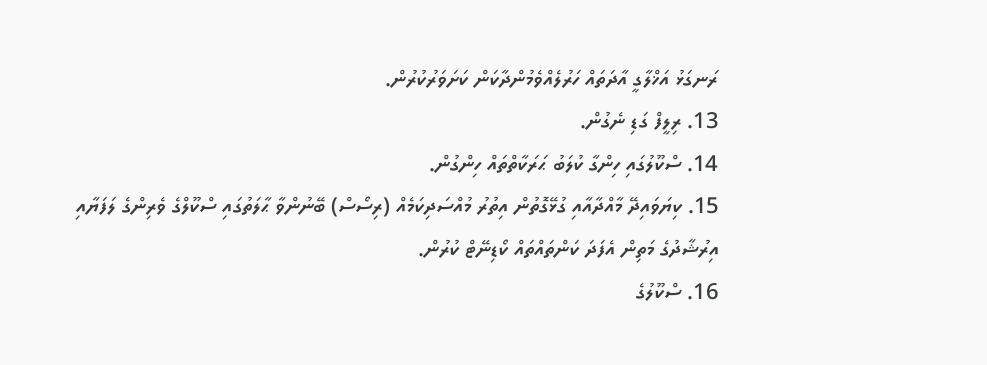ރަނގަޅު އަޚްލާގީ އާދަތައް ހަރުލެއްވެމުންދާކަން ކަށަވަރުކުރުން.
13. ރިލީފް ގަޑި ނެގުން.
14. ސްކޫލުގައި ހިންގާ ކުލަބު ޙަރަކާތްތައް ހިންގުން.
15. ކިޔަވައިދޭ މާއްދާއާއި ގުޅޭގޮތުން އިތުރު މުއްސަދިކަމެއް (ރިސޯސް) ބޭނުންވާ ޙާލަތުގައި ސްކޫލްގެ ވެރިންގެ ލަފަޔާއި އިރުޝާދުގެ މަތިން އެފަދަ ކަންތައްތައް ކޯޑިނޭޓް ކުރުން.
16. ސްކޫލުގެ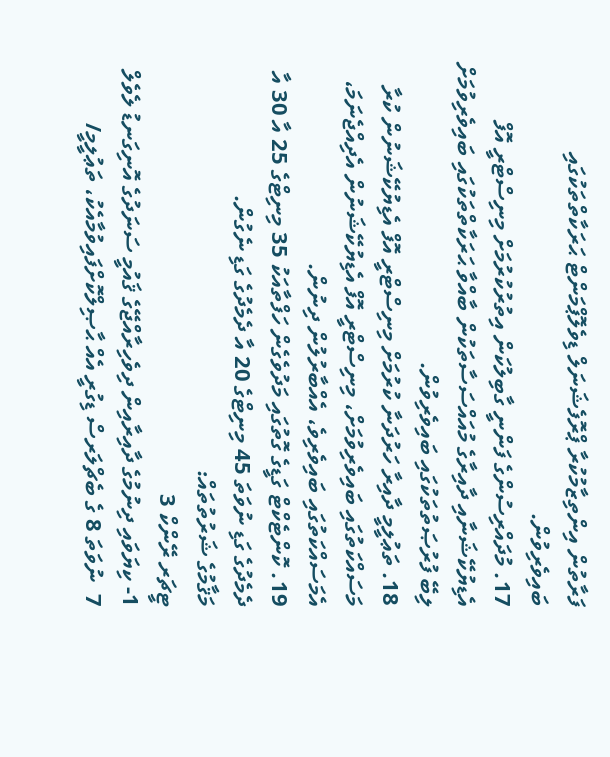ފަރާތުން އިންތިޒާމުކުރާ ޕްރޮފެޝަނަލް ޑިވެލޮޕްމަންޓް ޙަރަކާތްތަކުގައި ބައިވެރިވުން.
17. މުދައްރިސުންގެ ފަންނީ ގާބިލުކަން އިތުރުކުރުމަށް މިނިސްޓްރީ އޮފް އެޑިޔުކޭޝަނާއި ދާއިރާގެ މުއައްސަސާތަކުން ބާއްވާ ޙަރަކާތްތަކުގައި ބައިވެރިވުމަށް ލިބޭ ފުރުޞަތުތަކުގައި ބައިވެރިވުން.
18. ތަޢުލީމީ ދާއިރާ ހަރުދަނާ ކުރުމަށް މިނިސްޓްރީ އޮފް އެޑިޔުކޭޝަނުން ކުރާ މަސައްކަތުގައި ބައިވެރިވުމަށް، މިނިސްޓްރީ އޮފް އެޑިޔުކޭޝަނުން އެދިއްޖެނަމަ، އެމަސައްކަތުގައި ބައިވެރިވެ، އެއްބާރުލުން ދިނުން.
19. ކޮންޓެކްޓް ގަޑީގެ ގޮތުގައި މަދުވެގެން ހަފްތާއަކު 35 މިނިޓްގެ 25 އާ 30 އާ ދެމެދުގެ ގަޑި ނުވަތަ 45 މިނިޓްގެ 20 އާ ދެމެދުގެ ގަޑި ނެގުން.
މަޤާމުގެ ޝަރުތުތައް:
ޓީޗަރ ރޭންކް 3
1- ކިޔަވައި ދިނުމުގެ ދާއިރާއިން ދިވެހިރާއްޖޭގެ ޤައުމީ ސަނަދުގެ އޮނިގަނޑު ލެވެލް 7  ނުވަތަ 8 ގެ ބެޗްލަރސް ޑިގުރީ އެއް ޙާޞިލްކޮށްފައިވުމާއެކު، ތަޢުލީމީ/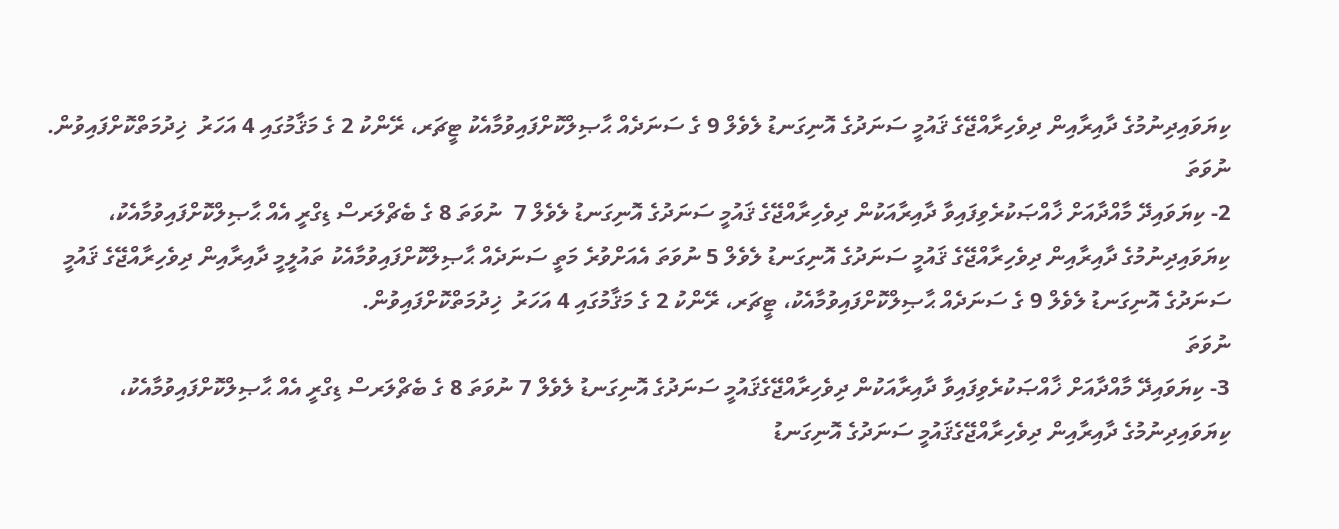ކިޔަވައިދިނުމުގެ ދާއިރާއިން ދިވެހިރާއްޖޭގެ ޤައުމީ ސަނަދުގެ އޮނިގަނޑު ލެވެލް 9 ގެ ސަނަދެއް ޙާޞިލްކޮށްފައިވުމާއެކު ޓީޗަރ، ރޭންކު 2 ގެ މަޤާމުގައި 4 އަހަރު  ޚިދުމަތްކޮށްފައިވުން.
ނުވަތަ
2- ކިޔަވައިދޭ މާއްދާއަށް ޚާއްޞަކުރެވިފައިވާ ދާއިރާއަކުން ދިވެހިރާއްޖޭގެ ޤައުމީ ސަނަދުގެ އޮނިގަނޑު ލެވެލް 7  ނުވަތަ 8 ގެ ބެޗްލަރސް ޑިގްރީ އެއް ޙާޞިލްކޮށްފައިވުމާއެކު، ކިޔަވައިދިނުމުގެ ދާއިރާއިން ދިވެހިރާއްޖޭގެ ޤައުމީ ސަނަދުގެ އޮނިގަނޑު ލެވެލް 5 ނުވަތަ އެއަށްވުރެ މަތީ ސަނަދެއް ޙާޞިލްކޮށްފައިވުމާއެކު ތައުލީމީ ދާއިރާއިން ދިވެހިރާއްޖޭގެ ޤައުމީ ސަނަދުގެ އޮނިގަނޑު ލެވެލް 9 ގެ ސަނަދެއް ޙާޞިލްކޮށްފައިވުމާއެކު، ޓީޗަރ، ރޭންކު 2 ގެ މަޤާމުގައި 4 އަހަރު  ޚިދުމަތްކޮށްފައިވުން.
ނުވަތަ
3- ކިޔަވައިދޭ މާއްދާއަށް ޚާއްޞަކުރެވިފައިވާ ދާއިރާއަކުން ދިވެހިރާއްޖޭގެޤައުމީ ސަނަދުގެ އޮނިގަނޑު ލެވެލް 7 ނުވަތަ 8 ގެ ބެޗްލަރސް ޑިގްރީ އެއް ޙާޞިލްކޮށްފައިވުމާއެކު، ކިޔަވައިދިނުމުގެ ދާއިރާއިން ދިވެހިރާއްޖޭގެޤައުމީ ސަނަދުގެ އޮނިގަނޑު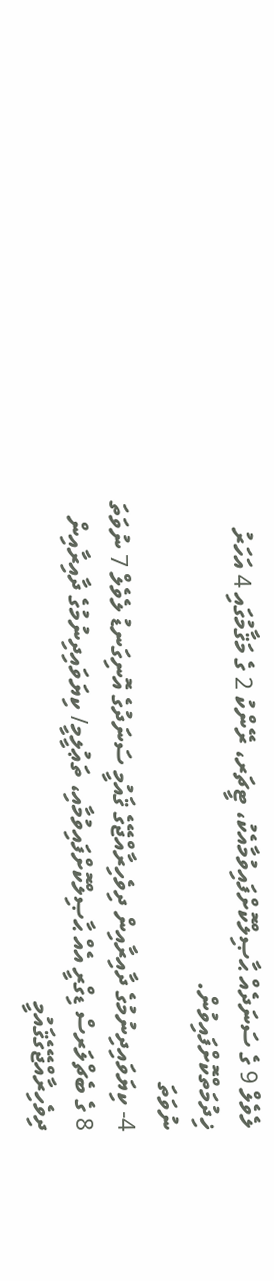ލެވެލް 9 ގެ ސަނަދެއް ޙާޞިލްކޮށްފައިވުމާއެކު، ޓީޗަރ، ރޭންކު 2 ގެ މަޤާމުގައި 4 އަހަރު  ޚިދުމަތްކޮށްފައިވުން.
ނުވަތަ
4- ކިޔަވައިދިނުމުގެ ދާއިރާއިން ދިވެހިރާއްޖޭގެ ޤައުމީ ސަނަދުގެ އޮނިގަނޑު ލެވެލް 7 ނުވަތަ 8 ގެ ބެޗްލަރސް ޑިގްރީ އެއް ޙާޞިލްކޮށްފައިވުމާއި، ތަޢުލީމީ/ ކިޔަވައިދިނުމުގެ ދާއިރާއިން ދިވެހިރާއްޖޭގެޤައުމީ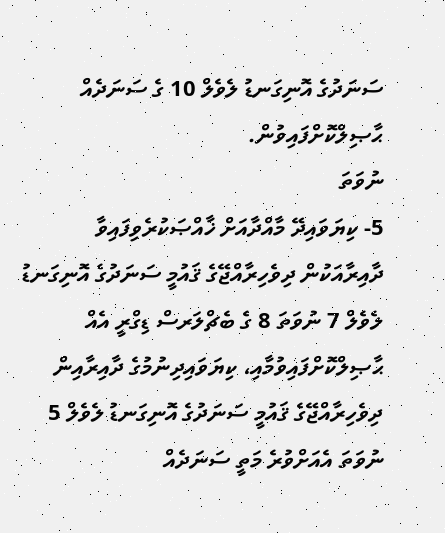ސަނަދުގެ އޮނިގަނޑު ލެވެލް 10 ގެ ސަނަދެއް ޙާޞިލްކޮށްފައިވުން.
ނުވަތަ
5- ކިޔަވައިދޭ މާއްދާއަށް ޚާއްޞަކުރެވިފައިވާ ދާއިރާއަކުން ދިވެހިރާއްޖޭގެ ޤައުމީ ސަނަދުގެ އޮނިގަނޑު ލެވެލް 7 ނުވަތަ 8 ގެ ބެޗްލަރސް ޑިގްރީ އެއް ޙާޞިލްކޮށްފައިވުމާއި، ކިޔަވައިދިނުމުގެ ދާއިރާއިން ދިވެހިރާއްޖޭގެ ޤައުމީ ސަނަދުގެ އޮނިގަނޑު ލެވެލް 5 ނުވަތަ އެއަށްވުރެ މަތީ ސަނަދެއް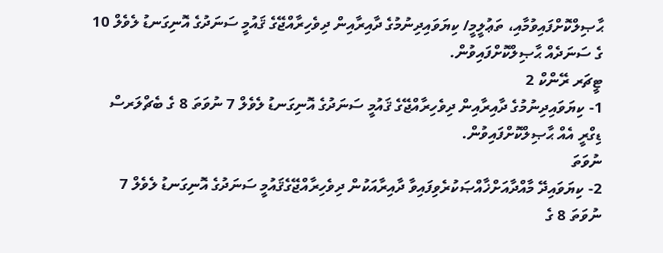ޙާޞިލްކޮށްފައިވުމާއި، ތަޢުލީމީ/ ކިޔަވައިދިނުމުގެ ދާއިރާއިން ދިވެހިރާއްޖޭގެ ޤައުމީ ސަނަދުގެ އޮނިގަނޑު ލެވެލް 10 ގެ ސަނަދެއް ޙާޞިލްކޮށްފައިވުން.
ޓީޗަރ ރޭންކް 2
1- ކިޔަވައިދިނުމުގެ ދާއިރާއިން ދިވެހިރާއްޖޭގެ ޤައުމީ ސަނަދުގެ އޮނިގަނޑު ލެވެލް 7 ނުވަތަ 8 ގެ ބެޗްލަރސް ޑިގްރީ އެއް ޙާޞިލްކޮށްފައިވުން.
ނުވަތަ
2- ކިޔަވައިދޭ މާއްދާއަށްޚާއްޞަކުރެވިފައިވާ ދާއިރާއަކުން ދިވެހިރާއްޖޭގެޤައުމީ ސަނަދުގެ އޮނިގަނޑު ލެވެލް 7 ނުވަތަ 8 ގެ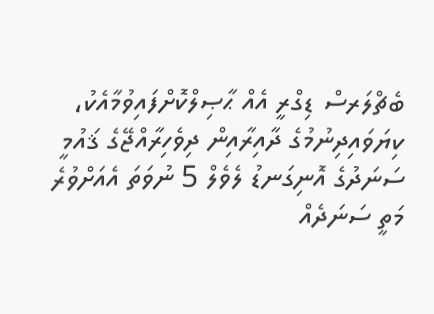ބެޗްލަރސް ޑިގްރީ އެއް ޙާޞިލްކޮށްފައިވުމާއެކު، ކިޔަވައިދިނުމުގެ ދާއިރާއިން ދިވެހިރާއްޖޭގެ ޤައުމީ ސަނަދުގެ އޮނިގަނޑު ލެވެލް 5 ނުވަތަ އެއަށްވުރެ މަތީ ސަނަދެއް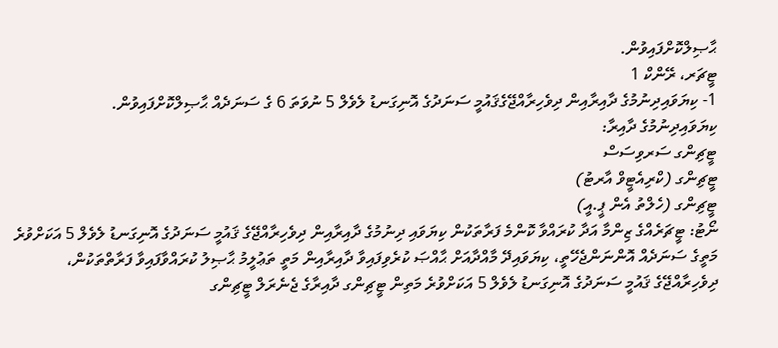ޙާޞިލްކޮށްފައިވުން.
ޓީޗަރ، ރޭންކް 1
1- ކިޔަވައިދިނުމުގެ ދާއިރާއިން ދިވެހިރާއްޖޭގެޤައުމީ ސަނަދުގެ އޮނިގަނޑު ލެވެލް 5 ނުވަތަ 6 ގެ ސަނަދެއް ޙާޞިލްކޮށްފައިވުން.
ކިޔަވައިދިނުމުގެ ދާއިރާ:
ޓީޗިންގ ސަރވިސަސް
ޓީޗިންގ (ކްރިއެޓީވް އާރޓު)
ޓީޗިންގ (ހެލްތު އެން ޕީ.އީ)
ނޯޓު: ޓީޗަރެއްގެ ޒިންމާ އަދާ ކުރައްވާ ކޮންމެ ފަރާތަކުން ކިޔަވައި ދިނުމުގެ ދާއިރާއިން ދިވެހިރާއްޖޭގެ ޤައުމީ ސަނަދުގެ އޮނިގަނޑު ލެވެލް 5 އަކަށްވުރެ މަތީގެ ސަނަދެއް އޮންނަންޖެހޭތީ، ކިޔަވައިދޭ މާއްދާއަށް ޙާއްޞަ ކުރެވިފައިވާ ދާއިރާއިން މަތީ ތަޢުލީމު ޙާޞިލު ކުރައްވާފައިވާ ފަރާތްތަކުން، ދިވެހިރާއްޖޭގެ ޤައުމީ ސަނަދުގެ އޮނިގަނޑު ލެވެލް 5 އަކަށްވުރެ މަތިން ޓީޗިންގ ދާއިރާގެ ޖެނެރަލް ޓީޗިންގ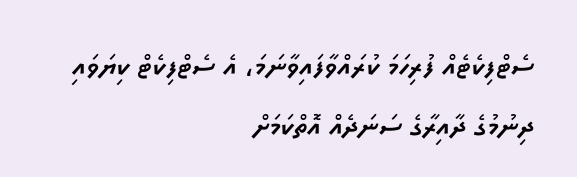ސެޓްފިކެޓެއް ފުރިހަމަ ކުރައްވާފައިވާނަމަ، އެ ސެޓްފިކެޓް ކިޔަވައި ދިނުމުގެ ދާއިރާގެ ސަނަދެއް އޮތްކަމަށް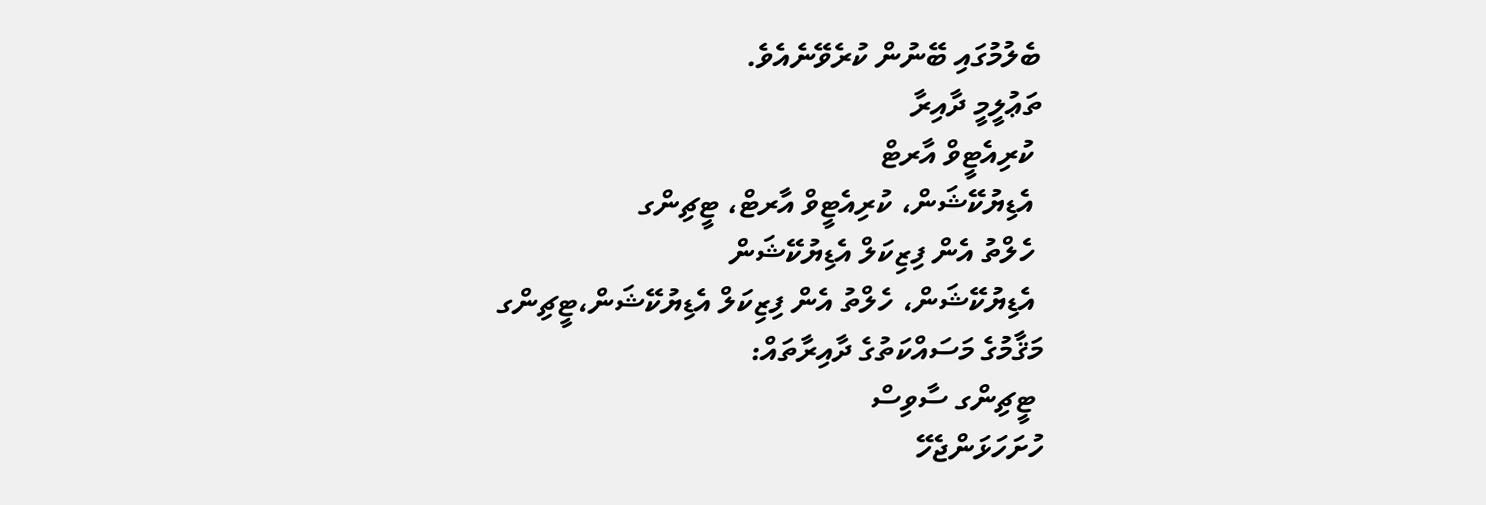ބެލުމުގައި ބޭނުން ކުރެވޭނެއެވެ.
ތަޢުލީމީ ދާއިރާ
 ކުރިއެޓީވް އާރޓް
 އެޑިޔުކޭޝަން، ކުރިއެޓީވް އާރޓް، ޓީޗިންގ
 ހެލްތު އެން ފިޒިކަލް އެޑިޔުކޭޝަން
 އެޑިޔުކޭޝަން، ހެލްތު އެން ފިޒިކަލް އެޑިޔުކޭޝަން،ޓީޗިންގ
މަޤާމުގެ މަސައްކަތުގެ ދާއިރާތައް:
 ޓީޗިންގ ސާވިސް
ހުށަހަޅަންޖެހޭ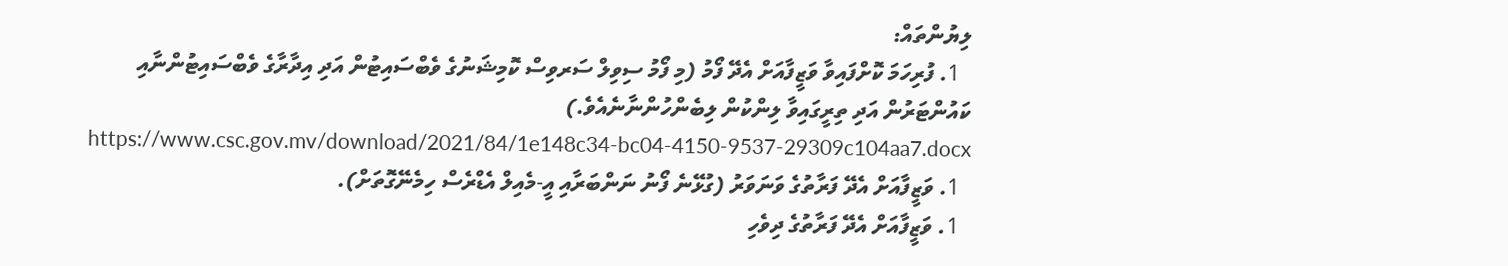ލިޔުންތައް:
  1. ފުރިހަމަ ކޮށްފައިވާ ވަޒީފާއަށް އެދޭ ފޯމު (މި ފޯމު ސިވިލް ސަރވިސް ކޮމިޝަނުގެ ވެބްސައިޓުން އަދި އިދާރާގެ ވެބްސައިޓުންނާއި ކައުންޓަރުން އަދި ތިރީގައިވާ ލިންކުން ލިބެންހުންނާނެއެވެ.)  https://www.csc.gov.mv/download/2021/84/1e148c34-bc04-4150-9537-29309c104aa7.docx
  1. ވަޒީފާއަށް އެދޭ ފަރާތުގެ ވަނަވަރު (ގުޅޭނެ ފޯނު ނަންބަރާއި އީ-މެއިލް އެޑްރެސް ހިމެނޭގޮތަށް).
  1. ވަޒީފާއަށް އެދޭ ފަރާތުގެ ދިވެހި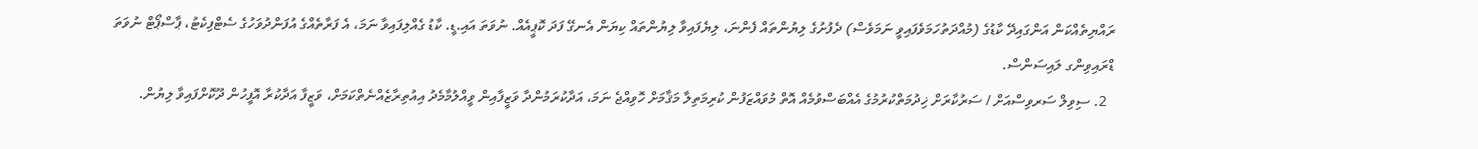ރައްޔިތެއްކަން އަންގައިދޭ ކާޑުގެ (މުއްދަތުހަމަވެފައިވީ ނަމަވެސް) ދެފުށުގެ ލިޔުންތައް ފެންނަ، ލިޔެފައިވާ ލިޔުންތައް ކިޔަން އެނގޭ ފަދަ ކޮޕީއެއް. ނުވަތަ އައި.ޑީ. ކާޑު ގެއްލިފައިވާ ނަމަ، އެ ފަރާތެއްގެ އުފަންދުވަހުގެ ސެޓްފިކެޓު، ޕާސްޕޯޓް ނުވަތަ ޑްރައިވިންގ ލައިސަންސް.
  2. ސިވިލް ސަރވިސްއަށް / ސަރުކާރަށް ޚިދުމަތްކުރުމުގެ އެއްބަސްވުމެއް އޮތް މުވައްޒަފުން ކުރިމަތިލާ މަޤާމަށް ހޮވިއްޖެ ނަމަ، އަދާކުރަމުންދާ ވަޒީފާއިން ވީއްލުމާމެދު އިއުތިރާޒެއްނެތްކަމަށް، ވަޒީފާ އަދާކުރާ އޮފީހުން ދޫކޮށްފައިވާ ލިޔުން.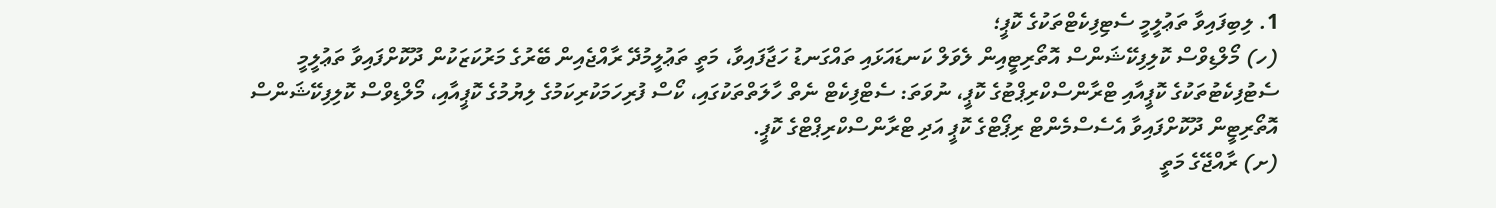1. ލިބިފައިވާ ތަޢުލީމީ ސެޓިފިކެޓްތަކުގެ ކޮޕީ؛
(ހ) މޯލްޑިވްސް ކޮލިފިކޭޝަންސް އޮތޯރިޓީއިން ލެވަލް ކަނޑައަޅައި ތައްގަނޑު ހަޖާފައިވާ، މަތީ ތަޢުލީމުދޭ ރާއްޖެއިން ބޭރުގެ މަރުކަޒަކުން ދޫކޮށްފައިވާ ތަޢުލީމީ ސެޓުފިކެޓުތަކުގެ ކޮޕީއާއި ޓްރާންސްކްރިޕްޓުގެ ކޮޕީ، ނުވަތަ: ސެޓްފިކެޓް ނެތް ހާލަތްތަކުގައި، ކޯސް ފުރިހަމަކުރިކަމުގެ ލިޔުމުގެ ކޮޕީއާއި، މޯލްޑިވްސް ކޮލިފިކޭޝަންސް އޮތޯރިޓީން ދޫކޮށްފައިވާ އެސެސްމެންޓް ރިޕޯޓްގެ ކޮޕީ އަދި ޓްރާންސްކްރިޕްޓްގެ ކޮޕީ.
(ށ) ރާއްޖޭގެ މަތީ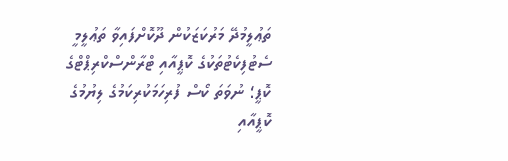ތަޢުލީމުދޭ މަރުކަޒަކުން ދޫކޮށްފައިވާ ތަޢުލީމީ ސެޓުފިކެޓުތަކުގެ ކޮޕީއާއި ޓްރާންސްކްރިޕްޓްގެ ކޮޕީ؛ ނުވަތަ ކޯސް ފުރިހަމަކުރިކަމުގެ ލިޔުމުގެ ކޮޕީއާއި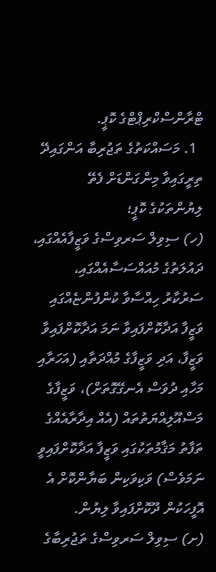ޓްރާންސްކްރިޕްޓްގެ ކޮޕީ.
  1. މަސައްކަތުގެ ތަޖުރިބާ އަންގައިދޭ ތިރީގައިވާ މިންގަންޑަށް ފެތޭ ލިޔުންތަކުގެ ކޮޕީ؛
(ހ) ސިވިލް ސަރވިސްގެ ވަޒީފާއެއްގައި، ދައުލަތުގެ މުއައްސަސާއެއްގައި،  ސަރުކާރު ހިއްސާވާ ކުންފުންޏެއްގައި ވަޒީފާ އަދާކޮށްފައިވާ ނަމަ އަދާކޮށްފައިވާ ވަޒީފާ، އަދި ވަޒީފާގެ މުއްދަތާއި (އަހަރާއި މަހާއި ދުވަސް އެނގޭގޮތަށް)، ވަޒީފާގެ މަސްއޫލިއްޔަތުތައް (އެއް އިދާރާއެއްގެ ތަފާތު މަޤާމުތަކުގައި ވަޒީފާ އަދާކޮށްފައިވީ ނަމަވެސް) ވަކިވަކިން ބަޔާންކޮށް އެ އޮފީހަކުން ދޫކޮށްފައިވާ ލިޔުން.
(ށ) ސިވިލް ސަރވިސްގެ ތަޖުރިބާގެ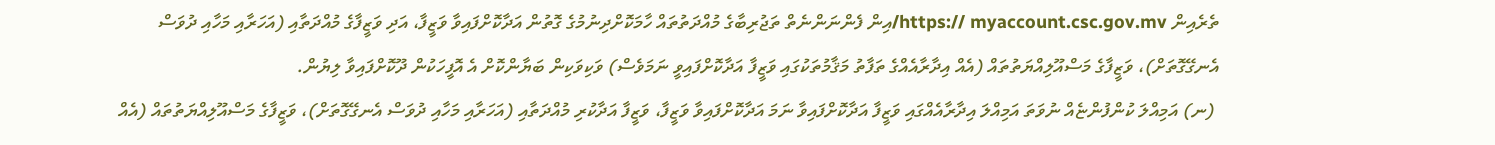ތެރެއިން https:// myaccount.csc.gov.mv/އިން ފެންނަންނެތް ތަޖުރިބާގެ މުއްދަތުތައް ހާމަކޮށްދިނުމުގެ ގޮތުން އަދާކޮށްފައިވާ ވަޒީފާ، އަދި ވަޒީފާގެ މުއްދަތާއި (އަހަރާއި މަހާއި ދުވަސް އެނގޭގޮތަށް)، ވަޒީފާގެ މަސްއޫލިއްޔަތުތައް (އެއް އިދާރާއެއްގެ ތަފާތު މަޤާމުތަކުގައި ވަޒީފާ އަދާކޮށްފައިވީ ނަމަވެސް) ވަކިވަކިން ބަޔާންކޮށް އެ އޮފީހަކުން ދޫކޮށްފައިވާ ލިޔުން.
 (ނ) އަމިއްލަ ކުންފުންޏެއް ނުވަތަ އަމިއްލަ އިދާރާއެއްގައި ވަޒީފާ އަދާކޮށްފައިވާ ނަމަ އަދާކޮށްފައިވާ ވަޒީފާ، ވަޒީފާ އަދާކުރި މުއްދަތާއި (އަހަރާއި މަހާއި ދުވަސް އެނގޭގޮތަށް)، ވަޒީފާގެ މަސްއޫލިއްޔަތުތައް (އެއް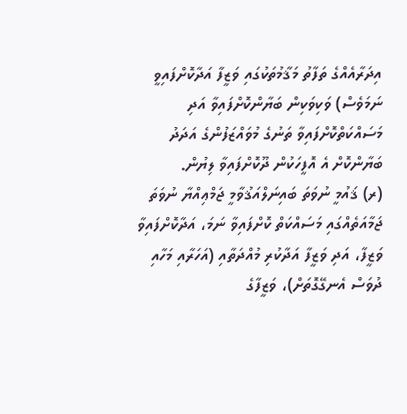އިދަރާއެއްގެ ތަފާތު މަޤާމުތަކުގައި ވަޒީފާ އަދާކޮށްފައިވީ ނަމަވެސް) ވަކިވަކިން ބަޔާންކޮށްފައިވާ އަދި މަސައްކަތްކޮށްފައިވާ ތަނުގެ މުވައްޒަފުންގެ އަދަދު ބަޔާންކޮށް އެ އޮފީހަކުން ދޫކޮށްފައިވާ ލިޔުން.
(ރ) ޤައުމީ ނުވަތަ ބައިނަލްއަޤުވާމީ ޖަމްޢިއްޔާ ނުވަތަ ޖަމާއަތެއްގައި މަސައްކަތް ކޮށްފައިވާ ނަމަ، އަދާކޮށްފައިވާ ވަޒީފާ، އަދި ވަޒީފާ އަދާކުރި މުއްދަތާއި (އަހަރާއި މަހާއި ދުވަސް އެނގޭގޮތަށް)، ވަޒީފާގެ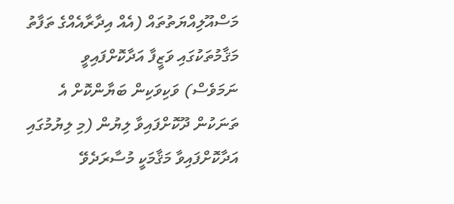މަސްއޫލިއްޔަތުތައް (އެއް އިދާރާއެއްގެ ތަފާތު މަޤާމުތަކުގައި ވަޒީފާ އަދާކޮށްފައިވީ ނަމަވެސް) ވަކިވަކިން ބަޔާންކޮށް އެ ތަނަކުން ދޫކޮށްފައިވާ ލިޔުން (މި ލިޔުމުގައި އަދާކޮށްފައިވާ މަޤާމަކީ މުސާރަދެވޭ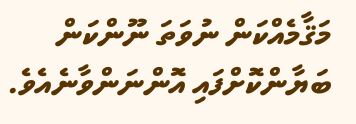މަޤާމެއްކަން ނުވަތަ ނޫންކަން ބަޔާންކޮށްފައި އޮންނަންވާނެއެވެ.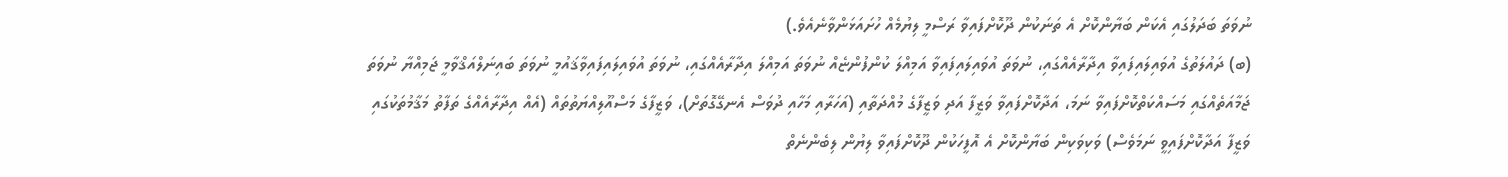ނުވަތަ ބަދަލުގައި އެކަން ބަޔާންކޮށް އެ ތަނަކުން ދޫކޮށްފައިވާ ރަސްމީ ލިޔުމެއް ހުށައަޅަންވާނެއެވެ.)
(ބ) ދައުލަތުގެ އުވައިލައިފައިވާ އިދާރާއެއްގައި، ނުވަތަ އުވައިލައިފައިވާ އަމިއްލަ ކުންފުންޏެއް ނުވަތަ އަމިއްލަ އިދާރާއެއްގައި، ނުވަތަ އުވައިލައިފައިވާޤައުމީ ނުވަތަ ބައިނަލްއަޤްވާމީ ޖަމިއްޔާ ނުވަތަ ޖަމާއަތެއްގައި މަސައްކަތްކޮށްފައިވާ ނަމަ، އަދާކޮށްފައިވާ ވަޒީފާ އަދި ވަޒީފާގެ މުއްދަތާއި (އަހަރާއި މަހާއި ދުވަސް އެނގޭގޮތަށް)، ވަޒީފާގެ މަސްއޫލިއްޔަތުތައް (އެއް އިދާރާއެއްގެ ތަފާތު މަޤާމުތަކުގައި ވަޒީފާ އަދާކޮށްފައިވީ ނަމަވެސް) ވަކިވަކިން ބަޔާންކޮށް އެ އޮފީހަކުން ދޫކޮށްފައިވާ ލިޔުން ލިބެންނެތް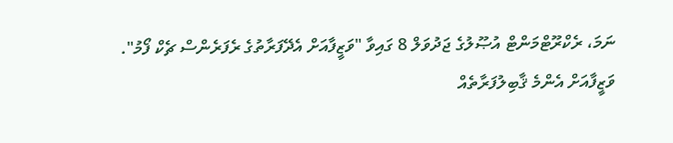ނަމަ، ރެކްރޫޓްމަންޓް އުޞޫލުގެ ޖަދުވަލް 8 ގައިވާ "ވަޒީފާއަށް އެދޭފަރާތުގެ ރެފަރެންސް ޗެކް ފޯމު".
ވަޒީފާއަށް އެންމެ ޤާބިލުފަރާތެއް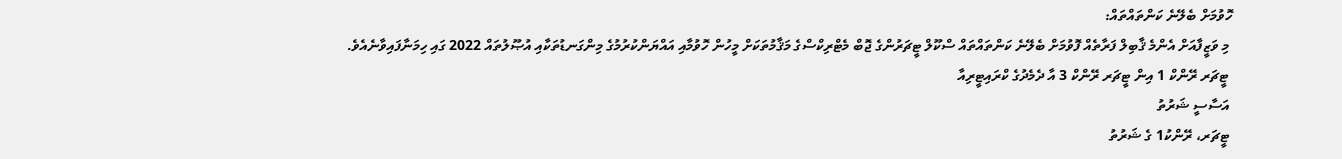ހޮވުމަށް ބެލޭނެ ކަންތައްތައް:
 މި ވަޒީފާއަށް އެންމެ ޤާބިލް ފަރާތެއް ފޮވުމަށް ބެލޭނެ ކަންތައްތައް ސްކޫލް ޓީޗަރުންގެ ޖޮބް މެޓްރިކްސްގެ މަޤާމުތަކަށް މީހުން ހޮވުމާއި އައްޔަންކުރުމުގެ މިންގަނޑުތަކާއި އުޞޫލުތައް 2022 ގައި ހިމަނާފައިވާނެއެވެ.
 ޓީޗަރ ރޭންކް 1 އިން ޓީޗަރ ރޭންކް 3 އާ ދެމެދުގެ ކްރައިޓީރިއާ
 އަސާސީ ޝަރުތު
 ޓީޗަރ، ރޭންކު1 ގެ ޝަރުތު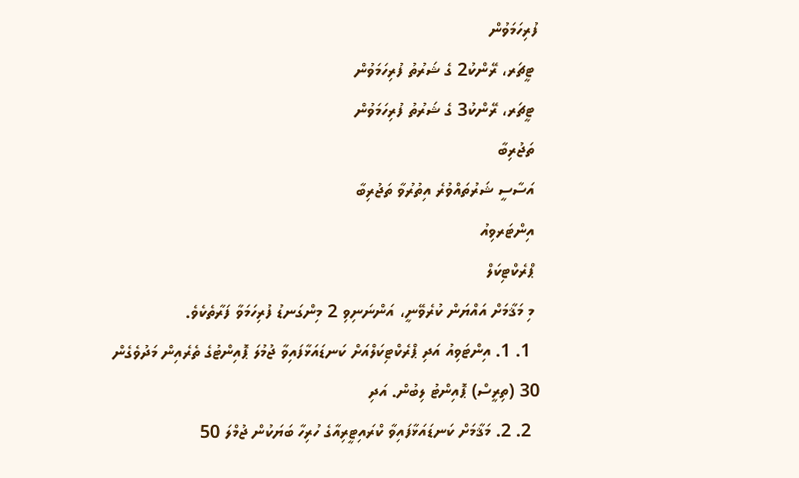ފުރިހަމަވުން
 ޓީޗަރ، ރޭންކު2 ގެ ޝަރުތު ފުރިހަމަވުން
 ޓީޗަރ، ރޭންކު3 ގެ ޝަރުތު ފުރިހަމަވުން
 ތަޖުރިބާ
 އަސާސީ ޝަރުތައްވުރެ އިތުރުވާ ތަޖުރިބާ
 އިންޓަރވިއު
 ޕްރެކްޓިކަލް
 މި މަޤާމަށް އައްޔަން ކުރެވޭނީ، އަންނަނިވި 2 މިންގަނޑު ފުރިހަމަވާ ފަރާތެކެވެ.
  1. 1. އިންޓަވިއު އަދި ޕްރެކްޓިކަލްއަށް ކަނޑައަޅާފައިވާ ޖުމުލަ ޕޮއިންޓުގެ ތެރެއިން މަދުވެގެން 30 (ތިރީސް) ޕޮއިންޓު ލިބުން. އަދި
  2. 2. މަޤާމަށް ކަނޑައަޅާފައިވާ ކްރައިޓީރިއާގެ ހުރިހާ ބަޔަކުން ޖުމްލަ 50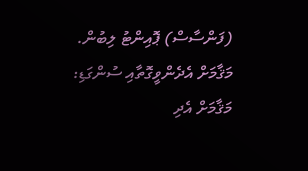(ފަންސާސް) ޕޮއިންޓު ލިބުން.
މަޤާމަށް އެދެންވީގޮތާއި ސުންގަޑި:
މަޤާމަށް އެދި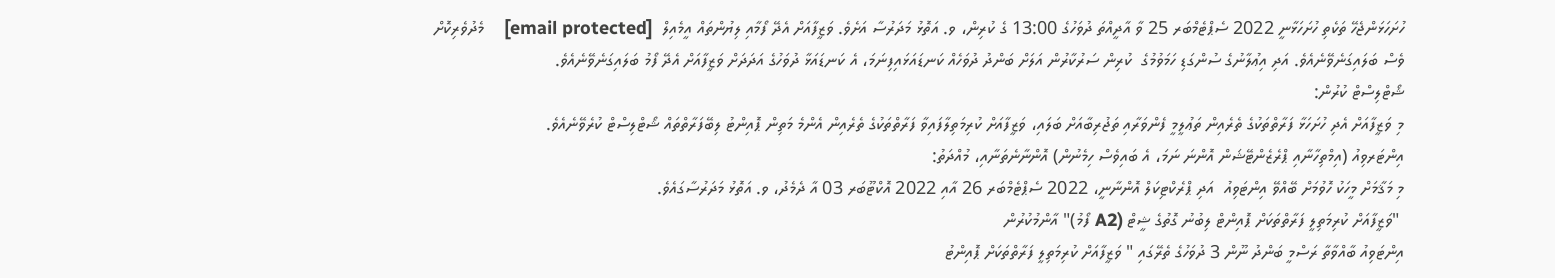ހުށަހަޅަންޖެހޭ ތަކެތި ހުށަހަޅާނީ 2022 ސެޕްޓެމްބަރ 25 ވާ އާދީއްތަ ދުވަހުގެ 13:00 ގެ ކުރިން، ވ. އަތޮޅު މަދަރުސާ އަށެވެ. ވަޒީފާއަށް އެދޭ ފޯމާއި ލިޔުންތައް އީމެއިލް  [email protected]    މެދުވެރިކޮށް ވެސް ބަލައިގަނެވޭނެއެވެ. އަދި އިޢުލާނުގެ ސުންގަޑި ހަމަވުމުގެ  ކުރިން ސަރުކާރުން އަލަށް ބަންދު ދުވަހެއް ކަނޑައަޅައިފިނަމަ، އެ ކަނޑައަޅާ ދުވަހުގެ އަދަދަށް ވަޒީފާއަށް އެދޭ ފޯމު ބަލައިގަނެވޭނެއެވެ.
ޝޯޓްލިސްޓް ކުރުން:
މި ވަޒީފާއަށް އެދި ހުށަހަޅާ ފަރާތްތަކުގެ ތެރެއިން ތަޢުލީމީ ފެންވަރާއި ތަޖުރިބާއަށް ބަލައި، ވަޒީފާއަށް ކުރިމަތިލާފައިވާ ފަރާތްތަކުގެ ތެރެއިން އެންމެ މަތިން ޕޮއިންޓު ލިބޭފަރާތްތައް ޝޯޓްލިސްޓް ކުރެވޭނެއެވެ.
އިންޓަރވިއު (އިމްތިހާނާއި ޕްރެޒެންޓޭޝަން އޮންނަ ނަމަ، އެ ބައިވެސް ހިމެނުން) އޮންނާނެތަނާއި، މުއްދަތު:
މި މަޤާމަށް މީހަކު ހޮވުމަށް ބޭއްވޭ އިންޓަވިއު  އަދި ޕްރެކްޓިކަލް އޮންނާނީ، 2022 ސެޕްޓެމްބަރ 26 އާއި 2022 އޮކްޓޫބަރ 03 އާ ދެމެދު، ވ. އަތޮޅު މަދަރުސާގައެވެ.
 "ވަޒީފާއަށް ކުރިމަތިލީ ފަރާތްތަކަށް ޕޮއިންޓް ލިބުނު ގޮތުގެ ޝީޓް (A2 ފޯމު)" އާންމުކުރުން
އިންޓަވިއު ބާއްވާތާ ރަސްމީ ބަންދު ނޫން 3 ދުވަހުގެ ތެރޭގައި " ވަޒީފާއަށް ކުރިމަތިލީ ފަރާތްތަކަށް ޕޮއިންޓު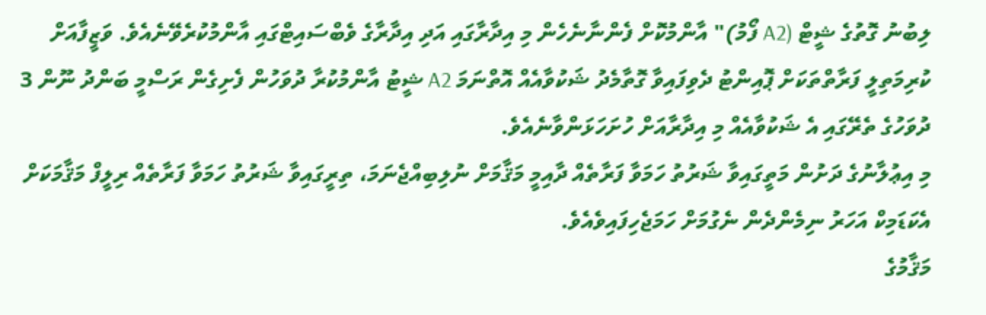ލިބުނު ގޮތުގެ ޝީޓް (A2 ފޯމު)" އާންމުކޮށް ފެންނާނެހެން މި އިދާރާގައި އަދި އިދާރާގެ ވެބްސައިޓްގައި އާންމުކުރެވޭނެއެވެ. ވަޒީފާއަށް ކުރިމަތިލީ ފަރާތްތަކަށް ޕޮއިންޓު ދެވިފައިވާ ގޮތާމެދު ޝަކުވާއެއް އޮތްނަމަ A2 ޝީޓު އާންމުކުރާ ދުވަހުން ފެށިގެން ރަސްމީ ބަންދު ނޫން 3 ދުވަހުގެ ތެރޭގައި އެ ޝަކުވާއެއް މި އިދާރާއަށް ހުށަހަޅަންވާނެއެވެ.
މި އިޢުލާނުގެ ދަށުން މަތީގައިވާ ޝަރުތު ހަމަވާ ފަރާތެއް ދާއިމީ މަޤާމަށް ނުލިބިއްޖެނަމަ، ތިރީގައިވާ ޝަރުތު ހަމަވާ ފަރާތެއް ރިލީފް މަޤާމަކަށް އެކަޑަމިކް އަހަރު ނިމެންދެން ނެގުމަށް ހަމަޖެހިފައިވެއެވެ.
މަޤާމުގެ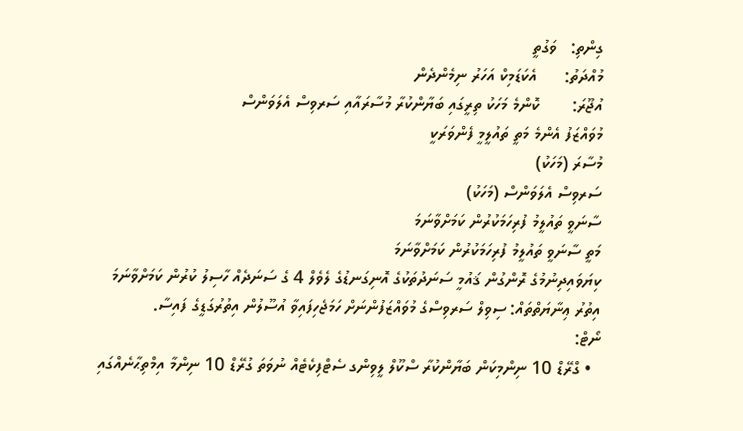ގިންތި:   ވަގުތީ
މުއްދަތު:      އެކަޑަމިކް އަހަރު ނިމެންދެން
އުޖޫރަ:       ކޮންމެ މަހަކު ތިރީގައި ބަޔާންކުރާ މުސާރައާއި ސަރވިސް އެލަވަންސް
މުވައްޒަފު އެންމެ މަތީ ތައުލީމީ ފެންވަރަކީ
މުސާރަ (މަހަކު)
ސަރވިސް އެލަވަންސް (މަހަކު)
ސާނަވީ ތައުލީމު ފުރިހަމަކުރުން ކަމަށްވާނަމަ
މަތީ ސާނަވީ ތައުލީމު ފުރިހަމަކުރުން ކަމަށްވާނަމަ
ކިޔަވައިދިނުމުގެ ރޮންގުން ޤައުމީ ސަނަދުތަކުގެ އޮނިގަނޑުގެ ލެވެލް 4 ގެ ސަނަދެއް ހާސިލު ކުރުން ކަމަށްވާނަމަ
އިތުރު ޢިނާޔަތްތައް: ސިވިލް ސަރވިސްގެ މުވައްޒަފުންނަށް ހަމަޖެހިފައިވާ އުސޫލުން އިތުރުގަޑީގެ ފައިސާ.
ނޯޓް:
  • ގްރޭޑް 10 ނިންމިކަން ބަޔާންކުރާ ސްކޫލް ލީވިންގ ސެޓްފިކެޓެއް ނުވަތަ ގުރޭޑް 10 ނިންމާ އިމްތިޙާނެއްގައި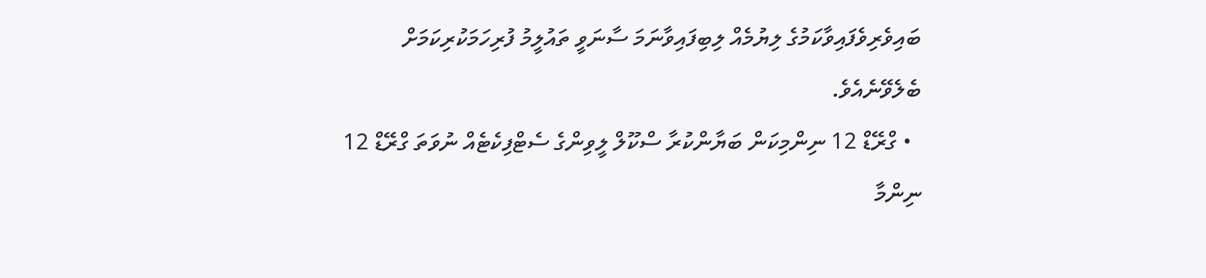ބައިވެރިވެފައިވާކަމުގެ ލިޔުމެއް ލިބިފައިވާނަމަ ސާނަވީ ތައުލީމު ފުރިހަމަކުރިކަމަށް ބެލެވޭނެއެވެ.
  • ގްރޭޑް 12 ނިންމިކަން ބަޔާންކުރާ ސްކޫލް ލީވިންގެ ސެޓްފިކެޓެއް ނުވަތަ ގްރޭޑް 12 ނިންމާ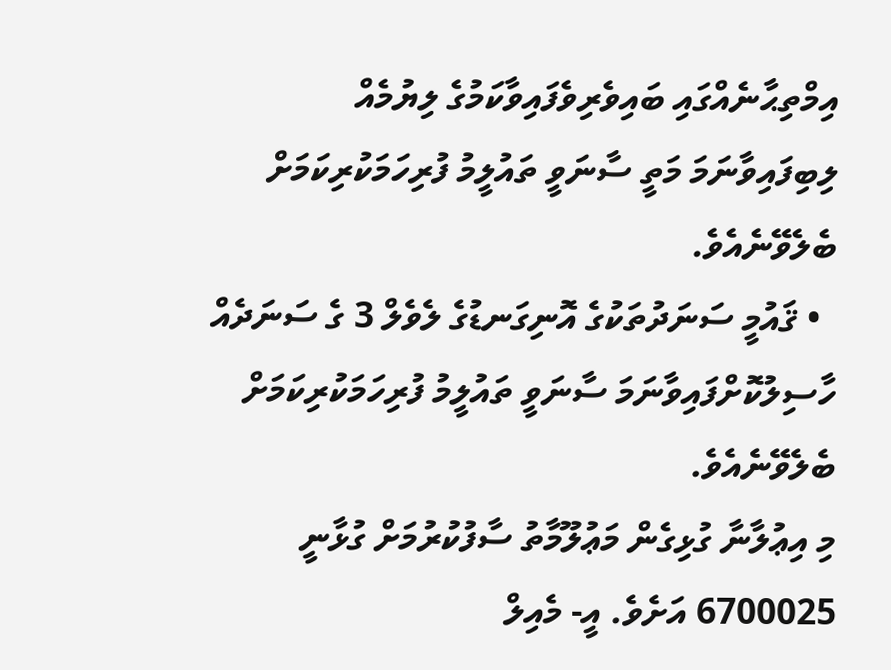އިމްތިޙާނެއްގައި ބައިވެރިވެފައިވާކަމުގެ ލިޔުމެއް ލިބިފައިވާނަމަ މަތީ ސާނަވީ ތައުލީމު ފުރިހަމަކުރިކަމަށް ބެލެވޭނެއެވެ.
  • ޤައުމީ ސަނަދުތަކުގެ އޮނިގަނޑުގެ ލެވެލް 3 ގެ ސަނަދެއް ހާސިލުކޮށްފައިވާނަމަ ސާނަވީ ތައުލީމު ފުރިހަމަކުރިކަމަށް ބެލެވޭނެއެވެ.
މި އިޢުލާނާ ގުޅިގެން މަޢުލޫމާތު ސާފުކުރުމަށް ގުޅާނީ 6700025 އަށެވެ. އީ- މެއިލް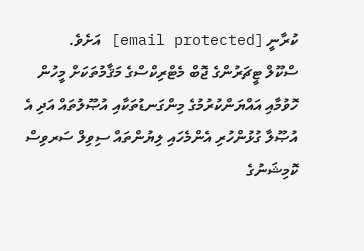ކުރާނީ [email protected] އަށެވެ.
ސްކޫލް ޓީޗަރުންގެ ޖޮބް މެޓްރިކްސްގެ މަޤާމުތަކަށް މީހުން ހޮވުމާއި އައްޔަންކުރުމުގެ މިންގަނޑުތަކާއި އުޞޫލުތައް އަދި އެ އުޞޫލާ ގުޅުންހުރި އެންމެހައި ލިޔުންތައް ސިވިލް ސަރވިސް ކޮމިޝަނުގެ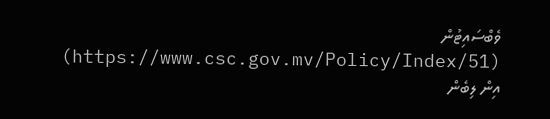ވެބްސައިޓުން (https://www.csc.gov.mv/Policy/Index/51) އިން ލިބެން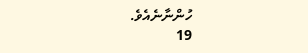ހުންނާނެއެވެ.
19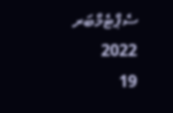ސެޕްޓެމްބަރ    2022
19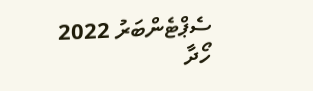ސެޕްޓެންބަރު 2022
ހޯދާ